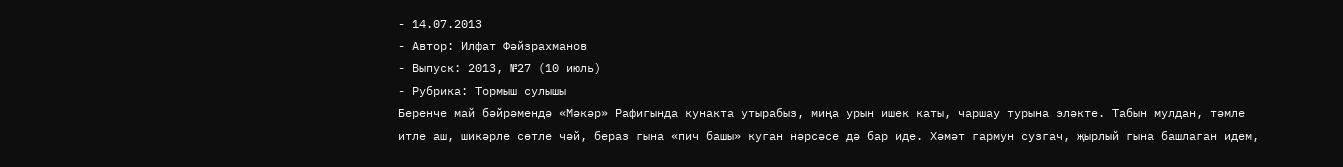- 14.07.2013
- Автор: Илфат Фәйзрахманов
- Выпуск: 2013, №27 (10 июль)
- Рубрика: Тормыш сулышы
Беренче май бәйрәмендә «Мәкәр» Рафигында кунакта утырабыз, миңа урын ишек каты, чаршау турына эләкте. Табын мулдан, тәмле итле аш, шикәрле сөтле чәй, бераз гына «пич башы» куган нәрсәсе дә бар иде. Хәмәт гармун сузгач, җырлый гына башлаган идем,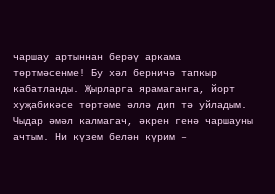чаршау артыннан берәү аркама төртмәсенме! Бу хәл берничә тапкыр кабатланды. Җырларга ярамаганга, йорт хуҗабикәсе төртәме әллә дип тә уйладым. Чыдар әмәл калмагач, әкрен генә чаршауны ачтым. Ни күзем белән күрим –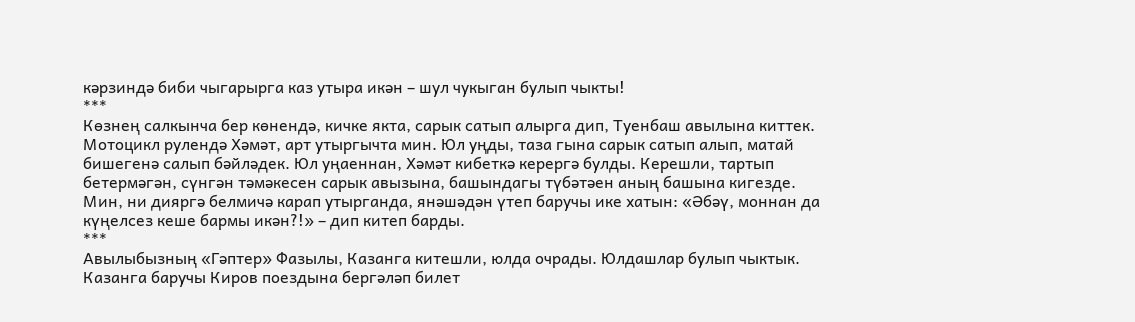кәрзиндә биби чыгарырга каз утыра икән – шул чукыган булып чыкты!
***
Көзнең салкынча бер көнендә, кичке якта, сарык сатып алырга дип, Туенбаш авылына киттек. Мотоцикл рулендә Хәмәт, арт утыргычта мин. Юл уңды, таза гына сарык сатып алып, матай бишегенә салып бәйләдек. Юл уңаеннан, Хәмәт кибеткә керергә булды. Керешли, тартып бетермәгән, сүнгән тәмәкесен сарык авызына, башындагы түбәтәен аның башына кигезде. Мин, ни дияргә белмичә карап утырганда, янәшәдән үтеп баручы ике хатын: «Әбәү, моннан да күңелсез кеше бармы икән?!» – дип китеп барды.
***
Авылыбызның «Гәптер» Фазылы, Казанга китешли, юлда очрады. Юлдашлар булып чыктык. Казанга баручы Киров поездына бергәләп билет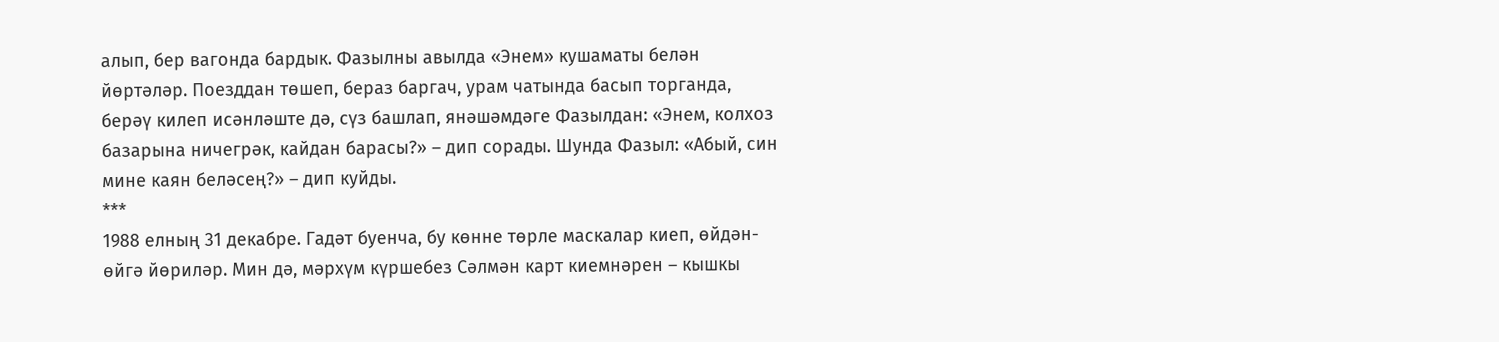алып, бер вагонда бардык. Фазылны авылда «Энем» кушаматы белән йөртәләр. Поезддан төшеп, бераз баргач, урам чатында басып торганда, берәү килеп исәнләште дә, сүз башлап, янәшәмдәге Фазылдан: «Энем, колхоз базарына ничегрәк, кайдан барасы?» – дип сорады. Шунда Фазыл: «Абый, син мине каян беләсең?» – дип куйды.
***
1988 елның 31 декабре. Гадәт буенча, бу көнне төрле маскалар киеп, өйдән-өйгә йөриләр. Мин дә, мәрхүм күршебез Сәлмән карт киемнәрен – кышкы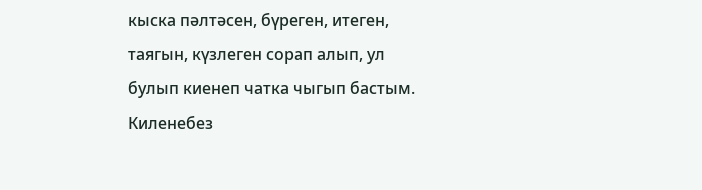кыска пәлтәсен, бүреген, итеген, таягын, күзлеген сорап алып, ул булып киенеп чатка чыгып бастым. Киленебез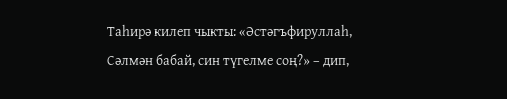Таһирә килеп чыкты: «Әстәгъфируллаһ, Сәлмән бабай, син түгелме соң?» – дип,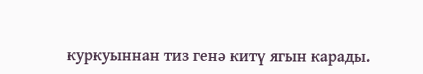куркуыннан тиз генә китү ягын карады.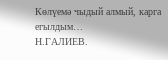Көлүемә чыдый алмый, карга егылдым…
Н.ГАЛИЕВ.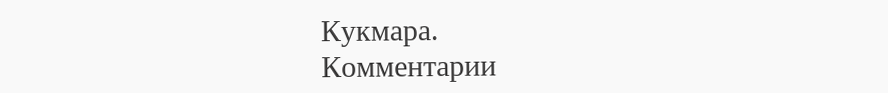Кукмара.
Комментарии